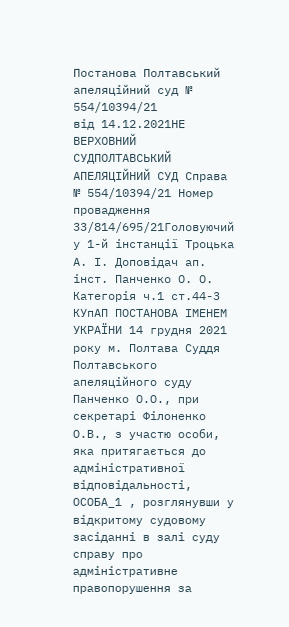Постанова Полтавський апеляційний суд № 554/10394/21
від 14.12.2021НЕ ВЕРХОВНИЙ СУДПОЛТАВСЬКИЙ АПЕЛЯЦІЙНИЙ СУД Справа № 554/10394/21 Номер провадження 33/814/695/21Головуючий у 1-й інстанції Троцька А. І. Доповідач ап. інст. Панченко О. О. Категорія ч.1 ст.44-3 КУпАП ПОСТАНОВА ІМЕНЕМ УКРАЇНИ 14 грудня 2021 року м. Полтава Суддя Полтавського апеляційного суду Панченко О.О., при секретарі Філоненко О.В., з участю особи, яка притягається до адміністративної відповідальності, ОСОБА_1 , розглянувши у відкритому судовому засіданні в залі суду справу про адміністративне правопорушення за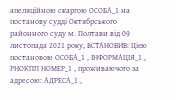апеляційною скаргою ОСОБА_1 на постанову судді Октябрського районного суду м. Полтави від 09 листопада 2021 року, ВСТАНОВИВ: Цією постановою ОСОБА_1 , ІНФОРМАЦІЯ_1 , РНОКПП НОМЕР_1 , проживаючого за адресою: АДРЕСА_1 ,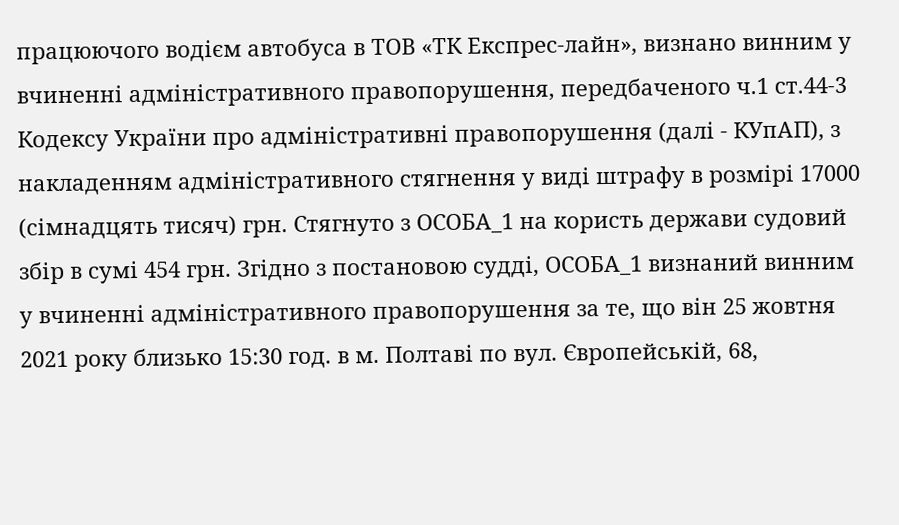працюючого водієм автобуса в ТОВ «ТК Експрес-лайн», визнано винним у вчиненні адміністративного правопорушення, передбаченого ч.1 ст.44-3 Кодексу України про адміністративні правопорушення (далі - КУпАП), з накладенням адміністративного стягнення у виді штрафу в розмірі 17000 (сімнадцять тисяч) грн. Стягнуто з ОСОБА_1 на користь держави судовий збір в сумі 454 грн. Згідно з постановою судді, ОСОБА_1 визнаний винним у вчиненні адміністративного правопорушення за те, що він 25 жовтня 2021 року близько 15:30 год. в м. Полтаві по вул. Європейській, 68,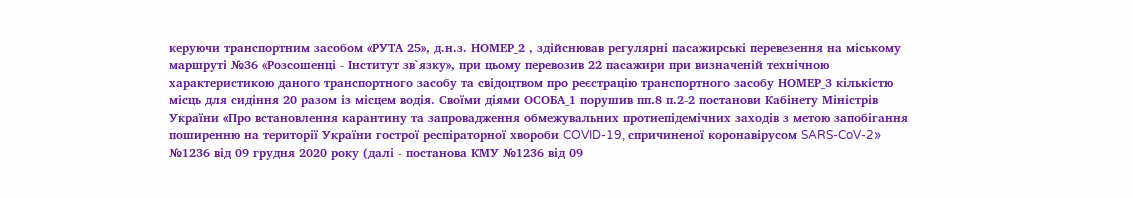керуючи транспортним засобом «РУТА 25», д.н.з. НОМЕР_2 , здійснював регулярні пасажирські перевезення на міському маршруті №36 «Розсошенці - Інститут зв`язку», при цьому перевозив 22 пасажири при визначеній технічною характеристикою даного транспортного засобу та свідоцтвом про реєстрацію транспортного засобу НОМЕР_3 кількістю місць для сидіння 20 разом із місцем водія. Своїми діями ОСОБА_1 порушив пп.8 п.2-2 постанови Кабінету Міністрів України «Про встановлення карантину та запровадження обмежувальних протиепідемічних заходів з метою запобігання поширенню на території України гострої респіраторної хвороби COVID-19, спричиненої коронавірусом SARS-CoV-2» №1236 від 09 грудня 2020 року (далі - постанова КМУ №1236 від 09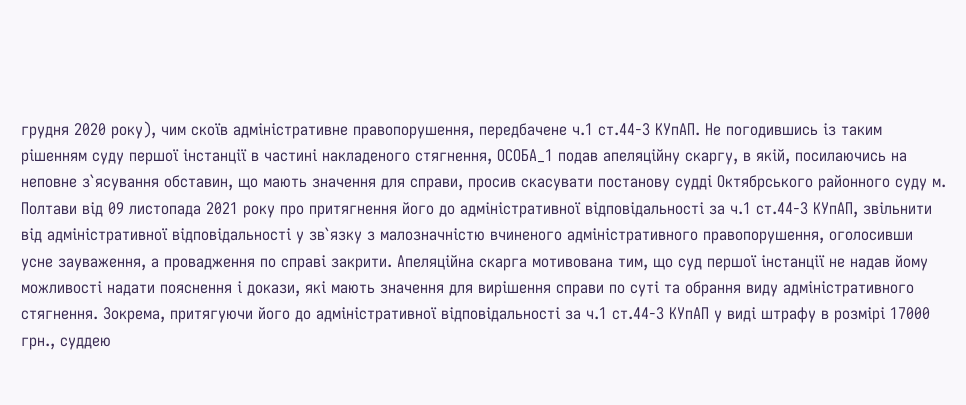грудня 2020 року), чим скоїв адміністративне правопорушення, передбачене ч.1 ст.44-3 КУпАП. Не погодившись із таким рішенням суду першої інстанції в частині накладеного стягнення, ОСОБА_1 подав апеляційну скаргу, в якій, посилаючись на неповне з`ясування обставин, що мають значення для справи, просив скасувати постанову судді Октябрського районного суду м. Полтави від 09 листопада 2021 року про притягнення його до адміністративної відповідальності за ч.1 ст.44-3 КУпАП, звільнити від адміністративної відповідальності у зв`язку з малозначністю вчиненого адміністративного правопорушення, оголосивши усне зауваження, а провадження по справі закрити. Апеляційна скарга мотивована тим, що суд першої інстанції не надав йому можливості надати пояснення і докази, які мають значення для вирішення справи по суті та обрання виду адміністративного стягнення. Зокрема, притягуючи його до адміністративної відповідальності за ч.1 ст.44-3 КУпАП у виді штрафу в розмірі 17000 грн., суддею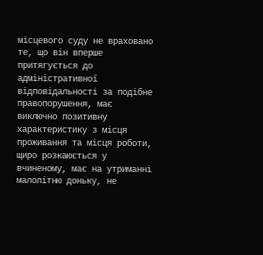місцевого суду не враховано те, що він вперше притягується до адміністративної відповідальності за подібне правопорушення, має виключно позитивну характеристику з місця проживання та місця роботи, щиро розкаюється у вчиненому, має на утриманні малолітню доньку, не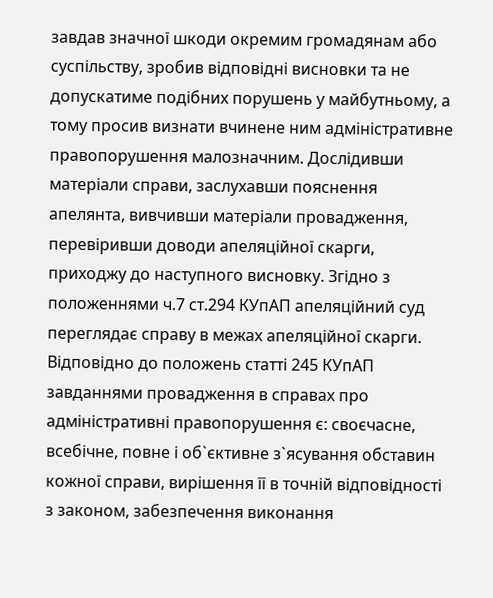завдав значної шкоди окремим громадянам або суспільству, зробив відповідні висновки та не допускатиме подібних порушень у майбутньому, а тому просив визнати вчинене ним адміністративне правопорушення малозначним. Дослідивши матеріали справи, заслухавши пояснення апелянта, вивчивши матеріали провадження, перевіривши доводи апеляційної скарги, приходжу до наступного висновку. Згідно з положеннями ч.7 ст.294 КУпАП апеляційний суд переглядає справу в межах апеляційної скарги. Відповідно до положень статті 245 КУпАП завданнями провадження в справах про адміністративні правопорушення є: своєчасне, всебічне, повне і об`єктивне з`ясування обставин кожної справи, вирішення її в точній відповідності з законом, забезпечення виконання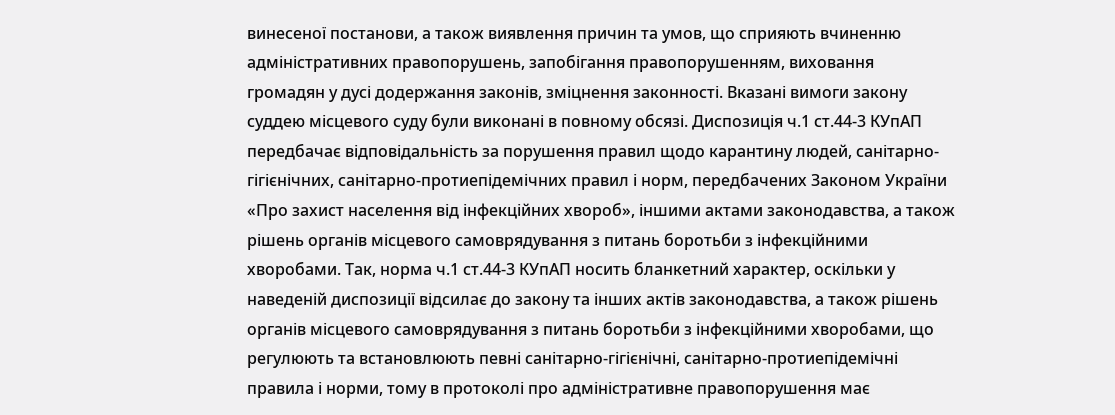винесеної постанови, а також виявлення причин та умов, що сприяють вчиненню адміністративних правопорушень, запобігання правопорушенням, виховання громадян у дусі додержання законів, зміцнення законності. Вказані вимоги закону суддею місцевого суду були виконані в повному обсязі. Диспозиція ч.1 ст.44-3 КУпАП передбачає відповідальність за порушення правил щодо карантину людей, санітарно-гігієнічних, санітарно-протиепідемічних правил і норм, передбачених Законом України «Про захист населення від інфекційних хвороб», іншими актами законодавства, а також рішень органів місцевого самоврядування з питань боротьби з інфекційними хворобами. Так, норма ч.1 ст.44-3 КУпАП носить бланкетний характер, оскільки у наведеній диспозиції відсилає до закону та інших актів законодавства, а також рішень органів місцевого самоврядування з питань боротьби з інфекційними хворобами, що регулюють та встановлюють певні санітарно-гігієнічні, санітарно-протиепідемічні правила і норми, тому в протоколі про адміністративне правопорушення має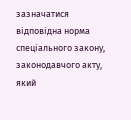зазначатися відповідна норма спеціального закону, законодавчого акту, який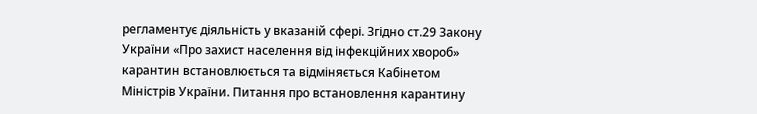регламентує діяльність у вказаній сфері. Згідно ст.29 Закону України «Про захист населення від інфекційних хвороб» карантин встановлюється та відміняється Кабінетом Міністрів України. Питання про встановлення карантину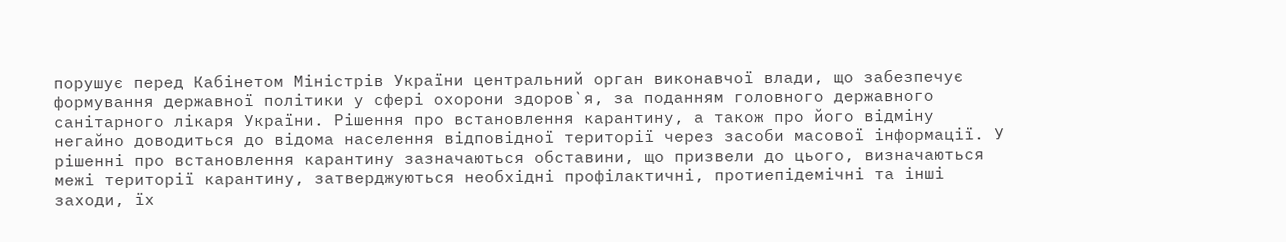порушує перед Кабінетом Міністрів України центральний орган виконавчої влади, що забезпечує формування державної політики у сфері охорони здоров`я, за поданням головного державного санітарного лікаря України. Рішення про встановлення карантину, а також про його відміну негайно доводиться до відома населення відповідної території через засоби масової інформації. У рішенні про встановлення карантину зазначаються обставини, що призвели до цього, визначаються межі території карантину, затверджуються необхідні профілактичні, протиепідемічні та інші заходи, їх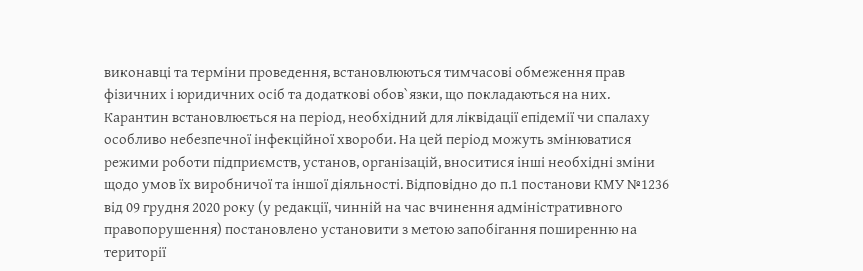виконавці та терміни проведення, встановлюються тимчасові обмеження прав фізичних і юридичних осіб та додаткові обов`язки, що покладаються на них. Карантин встановлюється на період, необхідний для ліквідації епідемії чи спалаху особливо небезпечної інфекційної хвороби. На цей період можуть змінюватися режими роботи підприємств, установ, організацій, вноситися інші необхідні зміни щодо умов їх виробничої та іншої діяльності. Відповідно до п.1 постанови КМУ №1236 від 09 грудня 2020 року (у редакції, чинній на час вчинення адміністративного правопорушення) постановлено установити з метою запобігання поширенню на території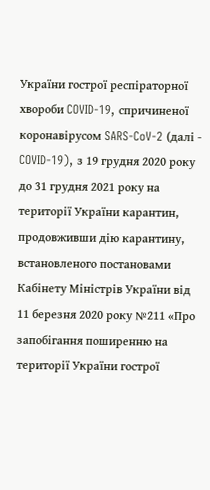України гострої респіраторної хвороби COVID-19, спричиненої коронавірусом SARS-CoV-2 (далі - COVID-19), з 19 грудня 2020 року до 31 грудня 2021 року на території України карантин, продовживши дію карантину, встановленого постановами Кабінету Міністрів України від 11 березня 2020 року №211 «Про запобігання поширенню на території України гострої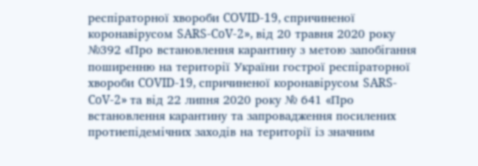респіраторної хвороби COVID-19, спричиненої коронавірусом SARS-CoV-2», від 20 травня 2020 року №392 «Про встановлення карантину з метою запобігання поширенню на території України гострої респіраторної хвороби COVID-19, спричиненої коронавірусом SARS-CoV-2» та від 22 липня 2020 року № 641 «Про встановлення карантину та запровадження посилених протиепідемічних заходів на території із значним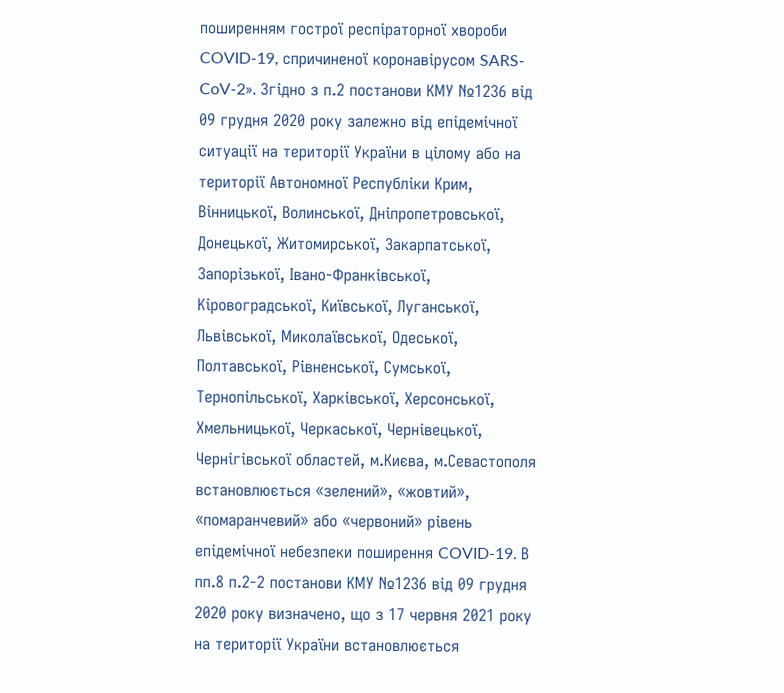поширенням гострої респіраторної хвороби COVID-19, спричиненої коронавірусом SARS-CoV-2». Згідно з п.2 постанови КМУ №1236 від 09 грудня 2020 року залежно від епідемічної ситуації на території України в цілому або на території Автономної Республіки Крим, Вінницької, Волинської, Дніпропетровської, Донецької, Житомирської, Закарпатської, Запорізької, Івано-Франківської, Кіровоградської, Київської, Луганської, Львівської, Миколаївської, Одеської, Полтавської, Рівненської, Сумської, Тернопільської, Харківської, Херсонської, Хмельницької, Черкаської, Чернівецької, Чернігівської областей, м.Києва, м.Севастополя встановлюється «зелений», «жовтий», «помаранчевий» або «червоний» рівень епідемічної небезпеки поширення COVID-19. В пп.8 п.2-2 постанови КМУ №1236 від 09 грудня 2020 року визначено, що з 17 червня 2021 року на території України встановлюється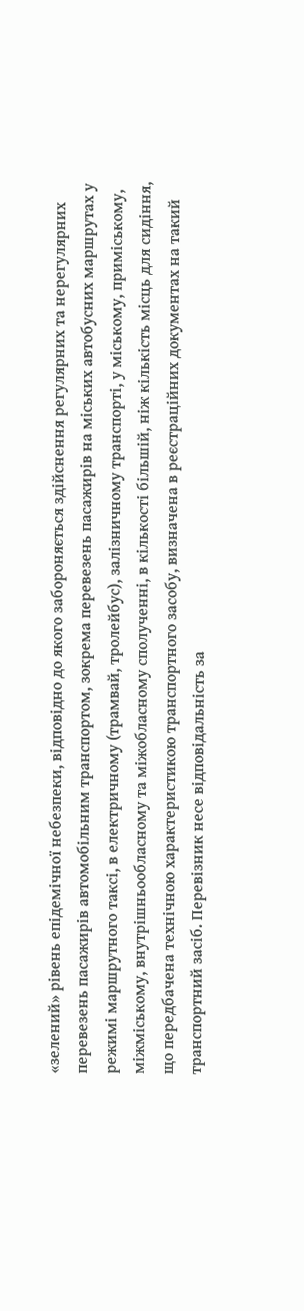«зелений» рівень епідемічної небезпеки, відповідно до якого забороняється здійснення регулярних та нерегулярних перевезень пасажирів автомобільним транспортом, зокрема перевезень пасажирів на міських автобусних маршрутах у режимі маршрутного таксі, в електричному (трамвай, тролейбус), залізничному транспорті, у міському, приміському, міжміському, внутрішньообласному та міжобласному сполученні, в кількості більшій, ніж кількість місць для сидіння, що передбачена технічною характеристикою транспортного засобу, визначена в реєстраційних документах на такий транспортний засіб. Перевізник несе відповідальність за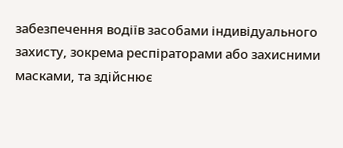забезпечення водіїв засобами індивідуального захисту, зокрема респіраторами або захисними масками, та здійснює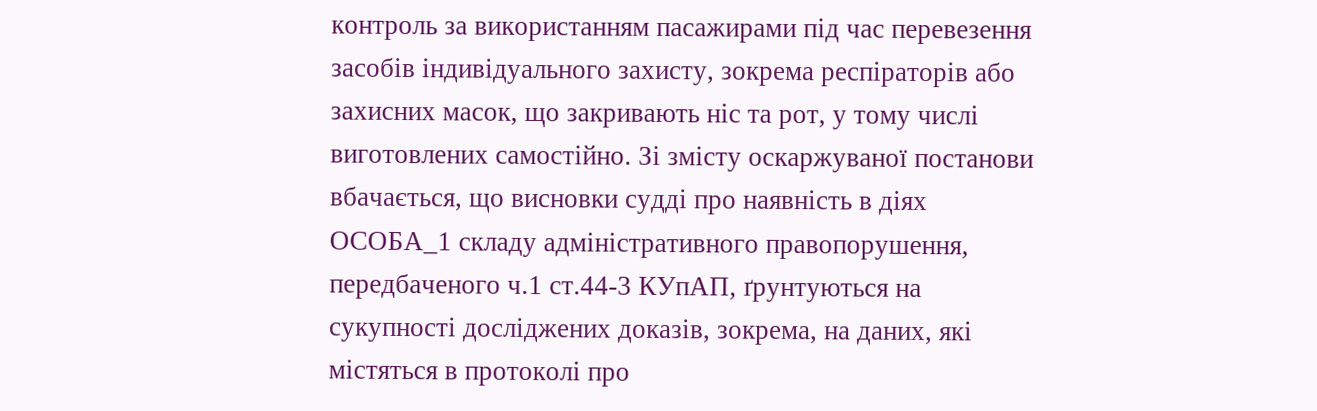контроль за використанням пасажирами під час перевезення засобів індивідуального захисту, зокрема респіраторів або захисних масок, що закривають ніс та рот, у тому числі виготовлених самостійно. Зі змісту оскаржуваної постанови вбачається, що висновки судді про наявність в діях ОСОБА_1 складу адміністративного правопорушення, передбаченого ч.1 ст.44-3 КУпАП, ґрунтуються на сукупності досліджених доказів, зокрема, на даних, які містяться в протоколі про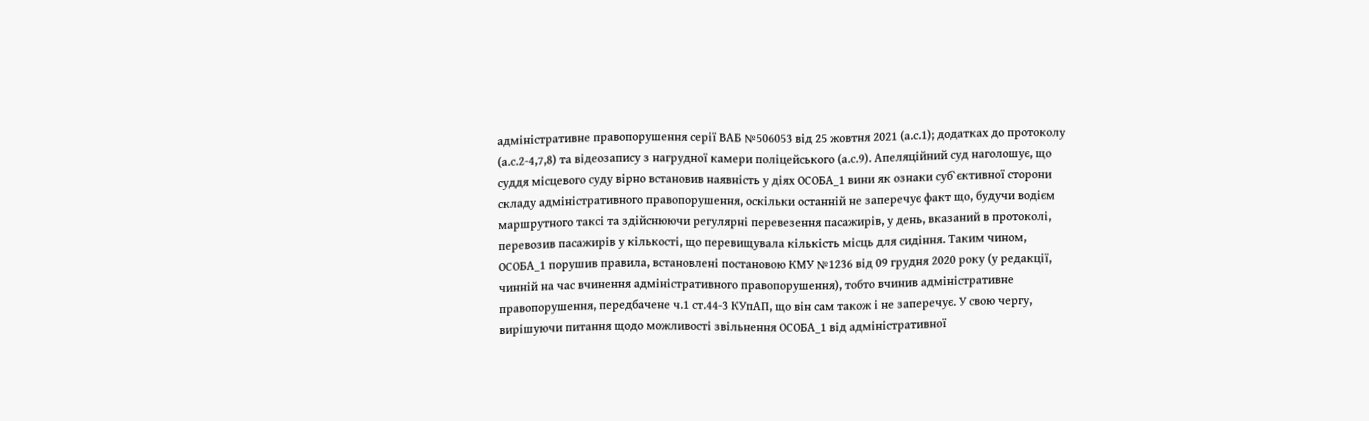адміністративне правопорушення серії ВАБ №506053 від 25 жовтня 2021 (а.с.1); додатках до протоколу (а.с.2-4,7,8) та відеозапису з нагрудної камери поліцейського (а.с.9). Апеляційний суд наголошує, що суддя місцевого суду вірно встановив наявність у діях ОСОБА_1 вини як ознаки суб`єктивної сторони складу адміністративного правопорушення, оскільки останній не заперечує факт що, будучи водієм маршрутного таксі та здійснюючи регулярні перевезення пасажирів, у день, вказаний в протоколі, перевозив пасажирів у кількості, що перевищувала кількість місць для сидіння. Таким чином, ОСОБА_1 порушив правила, встановлені постановою КМУ №1236 від 09 грудня 2020 року (у редакції, чинній на час вчинення адміністративного правопорушення), тобто вчинив адміністративне правопорушення, передбачене ч.1 ст.44-3 КУпАП, що він сам також і не заперечує. У свою чергу, вирішуючи питання щодо можливості звільнення ОСОБА_1 від адміністративної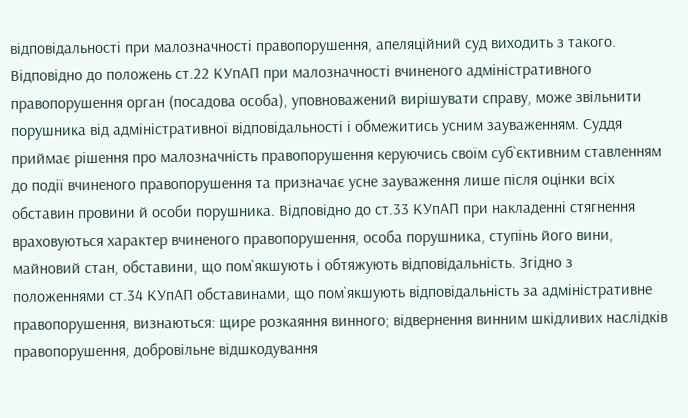відповідальності при малозначності правопорушення, апеляційний суд виходить з такого. Відповідно до положень ст.22 КУпАП при малозначності вчиненого адміністративного правопорушення орган (посадова особа), уповноважений вирішувати справу, може звільнити порушника від адміністративної відповідальності і обмежитись усним зауваженням. Суддя приймає рішення про малозначність правопорушення керуючись своїм суб`єктивним ставленням до події вчиненого правопорушення та призначає усне зауваження лише після оцінки всіх обставин провини й особи порушника. Відповідно до ст.33 КУпАП при накладенні стягнення враховуються характер вчиненого правопорушення, особа порушника, ступінь його вини, майновий стан, обставини, що пом`якшують і обтяжують відповідальність. Згідно з положеннями ст.34 КУпАП обставинами, що пом`якшують відповідальність за адміністративне правопорушення, визнаються: щире розкаяння винного; відвернення винним шкідливих наслідків правопорушення, добровільне відшкодування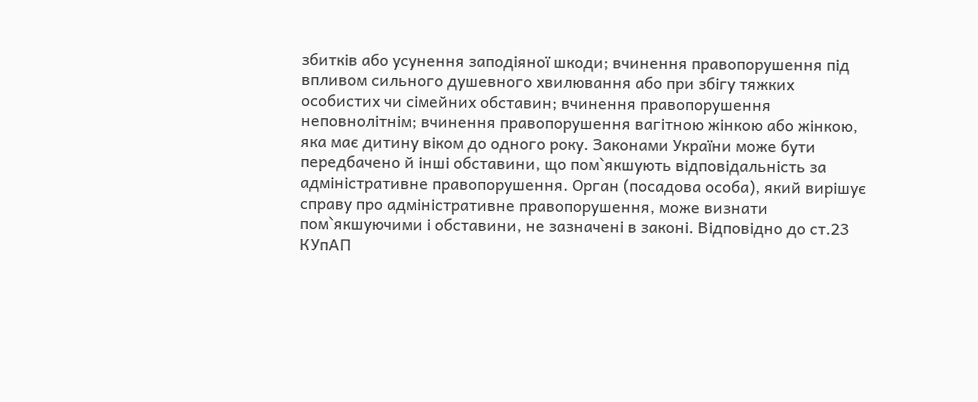збитків або усунення заподіяної шкоди; вчинення правопорушення під впливом сильного душевного хвилювання або при збігу тяжких особистих чи сімейних обставин; вчинення правопорушення неповнолітнім; вчинення правопорушення вагітною жінкою або жінкою, яка має дитину віком до одного року. Законами України може бути передбачено й інші обставини, що пом`якшують відповідальність за адміністративне правопорушення. Орган (посадова особа), який вирішує справу про адміністративне правопорушення, може визнати пом`якшуючими і обставини, не зазначені в законі. Відповідно до ст.23 КУпАП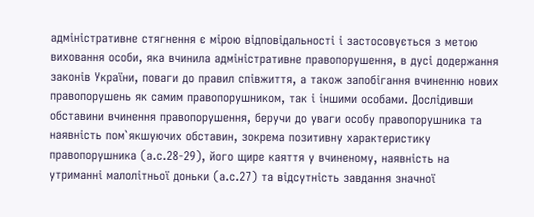адміністративне стягнення є мірою відповідальності і застосовується з метою виховання особи, яка вчинила адміністративне правопорушення, в дусі додержання законів України, поваги до правил співжиття, а також запобігання вчиненню нових правопорушень як самим правопорушником, так і іншими особами. Дослідивши обставини вчинення правопорушення, беручи до уваги особу правопорушника та наявність пом`якшуючих обставин, зокрема позитивну характеристику правопорушника (а.с.28-29), його щире каяття у вчиненому, наявність на утриманні малолітньої доньки (а.с.27) та відсутність завдання значної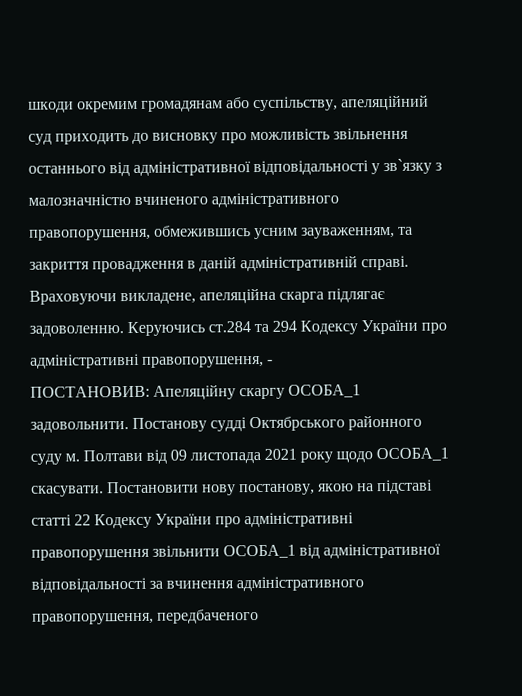шкоди окремим громадянам або суспільству, апеляційний суд приходить до висновку про можливість звільнення останнього від адміністративної відповідальності у зв`язку з малозначністю вчиненого адміністративного правопорушення, обмежившись усним зауваженням, та закриття провадження в даній адміністративній справі. Враховуючи викладене, апеляційна скарга підлягає задоволенню. Керуючись ст.284 та 294 Кодексу України про адміністративні правопорушення, -
ПОСТАНОВИВ: Апеляційну скаргу ОСОБА_1 задовольнити. Постанову судді Октябрського районного суду м. Полтави від 09 листопада 2021 року щодо ОСОБА_1 скасувати. Постановити нову постанову, якою на підставі статті 22 Кодексу України про адміністративні правопорушення звільнити ОСОБА_1 від адміністративної відповідальності за вчинення адміністративного правопорушення, передбаченого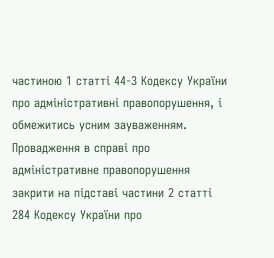частиною 1 статті 44-3 Кодексу України про адміністративні правопорушення, і обмежитись усним зауваженням. Провадження в справі про адміністративне правопорушення закрити на підставі частини 2 статті 284 Кодексу України про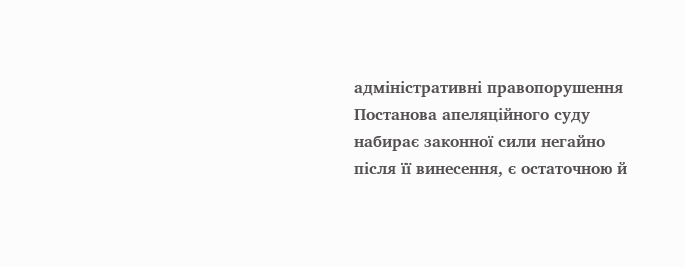адміністративні правопорушення Постанова апеляційного суду набирає законної сили негайно після її винесення, є остаточною й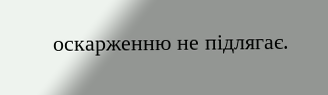оскарженню не підлягає.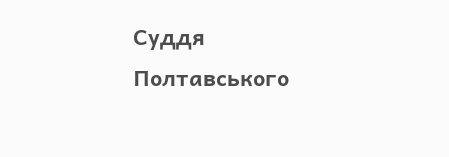Суддя Полтавського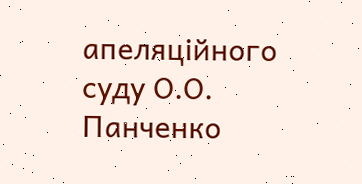апеляційного суду О.О. Панченко